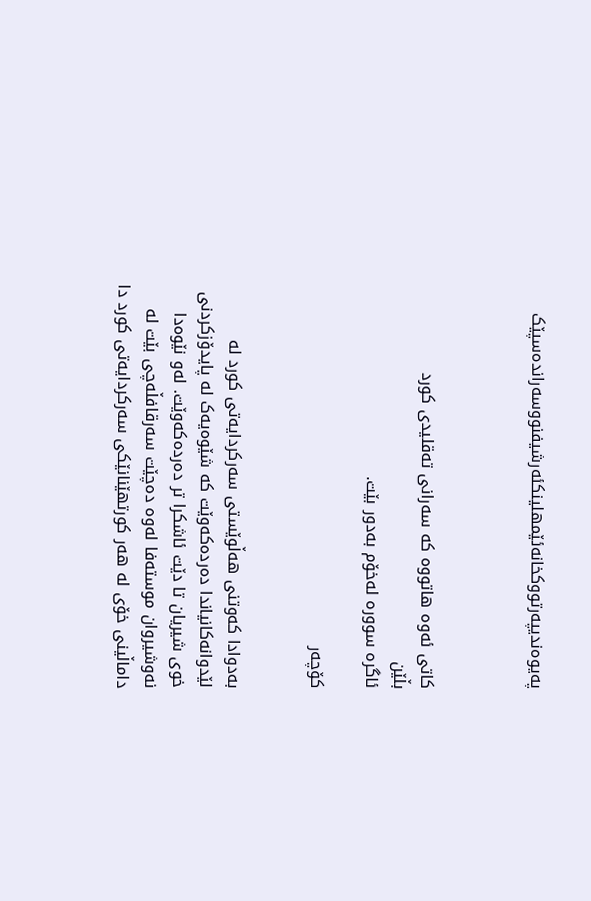په‌یوه‌ندیپه‌رتووکخانه‌ئێمهلینکئه‌رشیفنووسه‌رانده‌سپێک



کاتی ئه‌وه‌ هاتووه‌ که‌ سه‌رانی ته‌قلیدی کورد
بڵێن
ئاگره‌ سووره‌ له‌خۆم به‌دور بێت.

کۆچه‌ر


به‌دوادا که‌وتنی هه‌ڵوێستی سه‌رکردایه‌تی کورد له‌ لێدوانه‌کانیاندا ده‌رده‌که‌وێت که‌ شێوه‌یه‌ک له‌ پایدۆزکردنی خوی شیریان تا دێت ئاشکرا تر ده‌رده‌که‌وێت. له‌و نێوه‌دا نه‌وشیروان موسته‌فا له‌وه‌ ده‌چێت سه‌رقافڵه‌چی بێت له‌ داماڵینی خۆی له‌ هه‌ر کورتهێنانێکی سه‌رکردایه‌تی کورد دا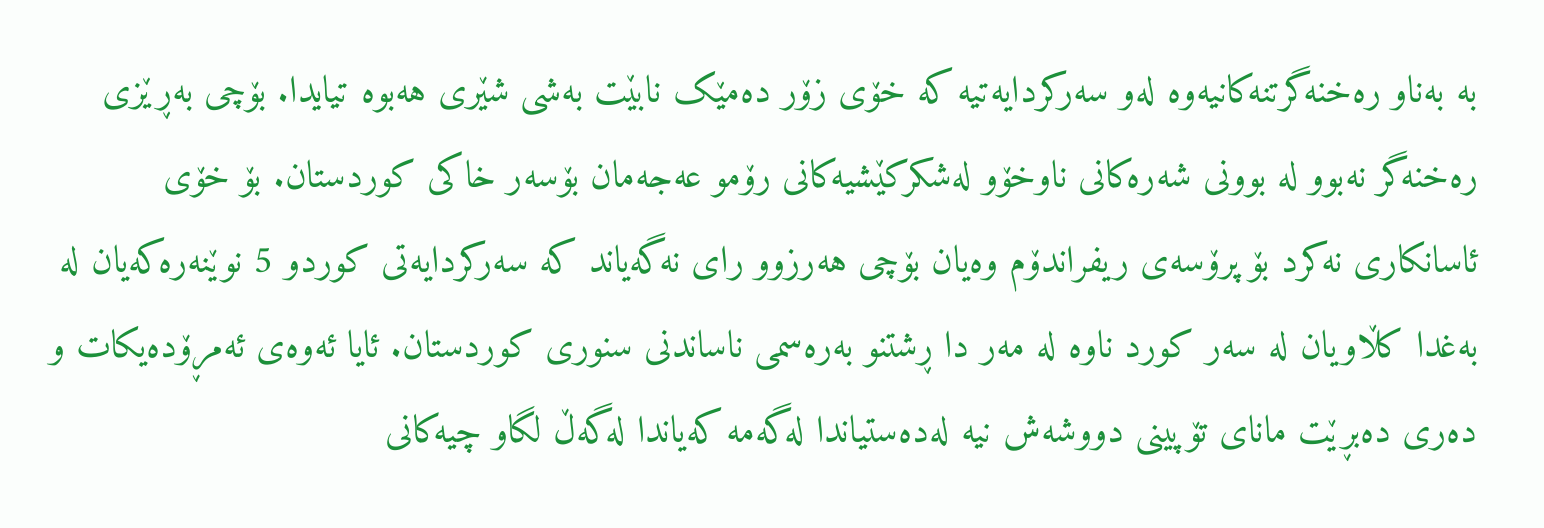به‌ به‌ناو ره‌خنه‌گرتنه‌کانیه‌وه‌ له‌و سه‌رکردایه‌تیه‌ که‌ خۆی زۆر ده‌مێک نابێت به‌شی شێری هه‌بوه‌ تیایدا. بۆچی به‌ڕێزی ره‌خنه‌گر نه‌بوو له‌ بوونی شه‌ره‌کانی ناوخۆو له‌شکرکێشیه‌کانی رۆمو عه‌جه‌مان بۆسه‌ر خاکی کوردستان. بۆ خۆی ئاسانکاری نه‌کرد بۆ پرۆسه‌ی ریفراندۆم وه‌یان بۆچی هه‌رزوو رای نه‌گه‌یاند که‌ سه‌رکردایه‌تی کوردو 5 نوێنه‌ره‌که‌یان له‌ به‌غدا کڵاویان له‌ سه‌ر کورد ناوه‌ له‌ مه‌ر دا ڕشتنو به‌ره‌سمی ناساندنی سنوری کوردستان. ئایا ئه‌وه‌ی ئه‌مڕۆده‌یکات و ده‌ری ده‌بڕێت مانای تۆپینی دووشه‌ش نیه‌ له‌ده‌ستیاندا له‌گه‌مه‌ که‌یاندا له‌گه‌ڵ لگاو چیه‌کانی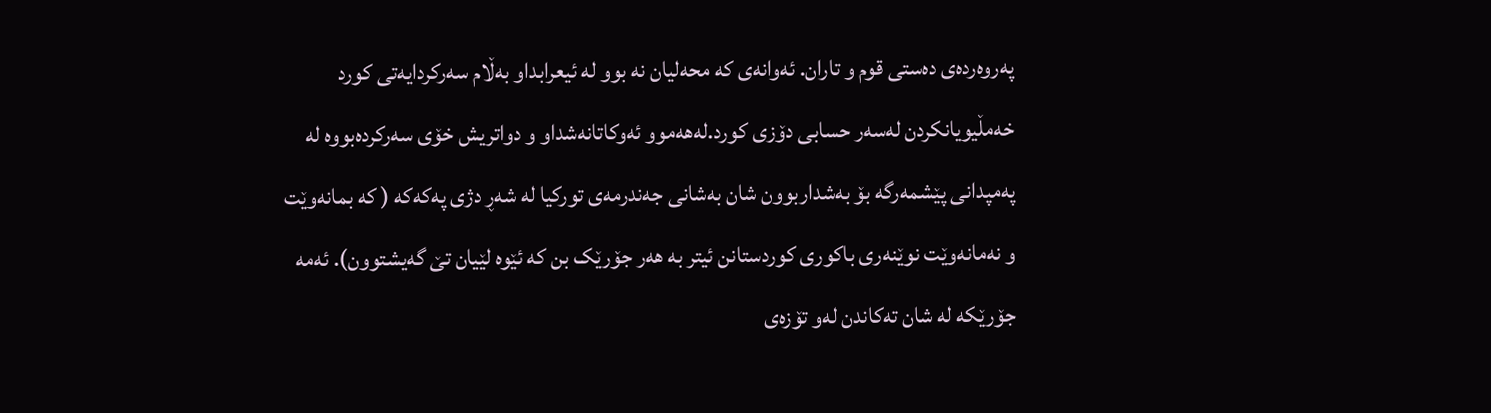په‌روه‌رده‌ی ده‌ستی قوم و تاران. ئه‌وانه‌ی که‌ محه‌لیان نه‌ بوو له‌ ئیعرابداو به‌ڵام سه‌رکردایه‌تی کورد خه‌مڵیویانکردن له‌سه‌ر حسابی دۆزی کورد.له‌هه‌موو ئه‌وکاتانه‌شداو و دواتریش خۆی سه‌رکرده‌بووه‌ له‌ په‌مپدانی پێشمه‌رگه‌ بۆ به‌شداربوون شان به‌شانی جه‌ندرمه‌ی تورکیا له‌ شه‌ڕ دژی په‌که‌که‌ ( که‌ بمانه‌وێت و نه‌مانه‌وێت نوێنه‌ری باکوری کوردستانن ئیتر به‌ هه‌ر جۆرێک بن که‌ ئێوه‌ لێیان تێ گه‌یشتوون). ئه‌مه‌ جۆرێکه‌ له‌ شان ته‌کاندن له‌و تۆزه‌ی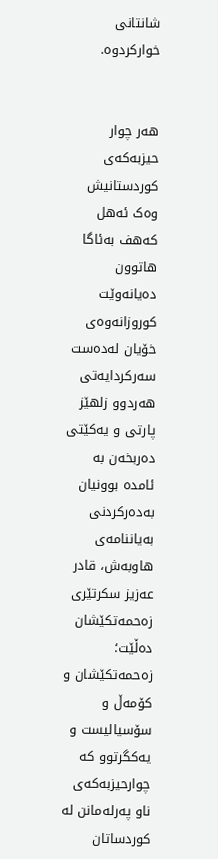شانتانی خوارکردوه‌.


هه‌ر چوار حیزبه‌که‌ی کوردستانیش وه‌ک ئه‌هل که‌هف به‌ئاگا هاتوون ده‌یانه‌وێت کوروزانه‌وه‌ی خۆیان له‌ده‌ست سه‌رکردایه‌تی هه‌ردوو زلهێز پارتی و یه‌کێتی ده‌ربخه‌ن به‌ ئامده‌ بوونیان به‌ده‌رکردنی به‌یاننامه‌ی هاوبه‌ش، قادر عه‌زیز سکرتێری زه‌حمه‌تکێشان ده‌ڵێت؛ زه‌حمه‌تکێشان و کۆمه‌ڵ و سۆسیالیست و یه‌کگرتوو که‌ چوارحیزبه‌که‌ی ناو په‌رله‌مانن له‌ کوردساتان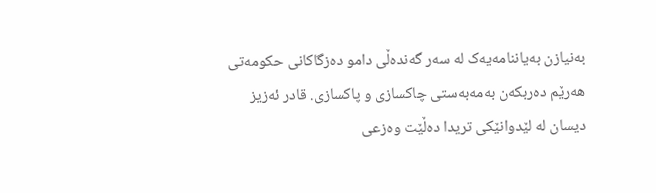به‌نیازن به‌یاننامه‌یه‌ک له‌ سه‌ر گه‌نده‌ڵی دامو ده‌زگاکانی حکومه‌تی هه‌رێم ده‌ربکه‌ن به‌مه‌به‌ستی چاکسازی و پاکسازی. قادر ئه‌زیز دیسان له‌ لێدوانێکی تریدا ده‌ڵێت وه‌زعی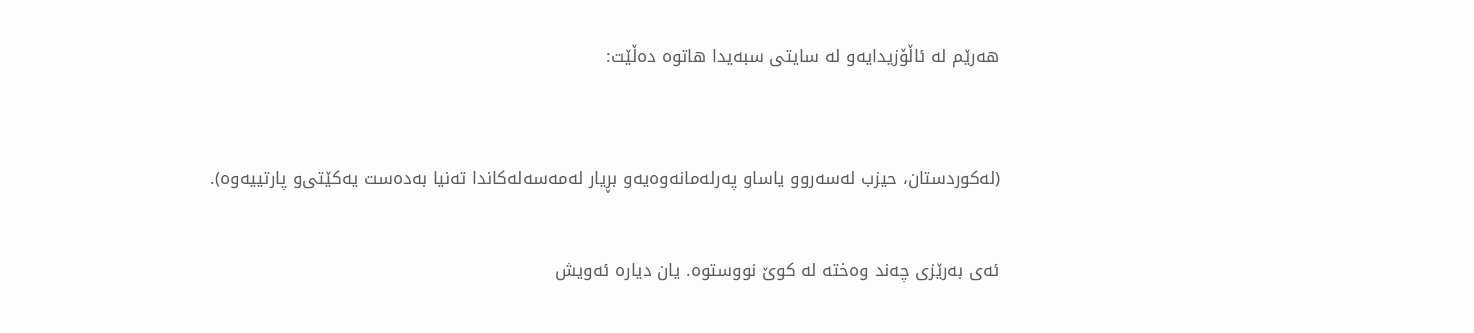هه‌رێم له‌ ئاڵۆزیدایه‌و له‌ سایتی سبه‌یدا هاتوه‌ ده‌ڵێت:



(له‌كوردستان، حیزب له‌سه‌روو یاسا‌و په‌رله‌مانه‌وه‌یه‌‌و بڕیار له‌مه‌سه‌له‌كاندا ته‌نیا به‌ده‌ست یه‌كێتی‌‌و پارتییه‌وه).


ئه‌ی به‌رێزی چه‌ند وه‌خته‌ له‌ کوێ نووستوه‌. یان دیاره‌ ئه‌ویش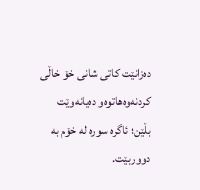ده‌زانێت کاتی شانی خۆ خاڵی کردنه‌وه‌هاتوه‌و ده‌یانه‌وێت بڵێن؛ ئاگره‌ سوره‌ له‌ خۆم به‌ دووربێت.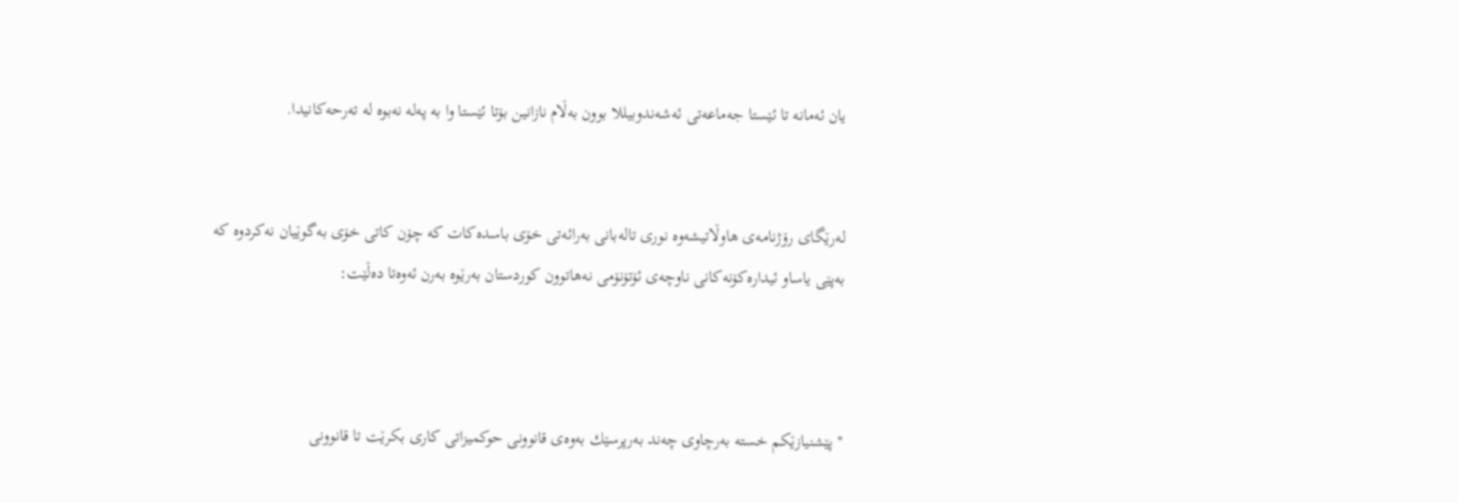یان ئه‌مانه‌ تا ئێستا جه‌ماعه‌تی ئه‌شه‌ندوبیللا بوون به‌ڵام نازانین بۆتا ئێستا وا به‌ په‌له‌ نه‌بوه‌ له‌ ته‌رحه‌کانیدا.


له‌رێگای رۆژنامه‌ی هاوڵاتیشه‌وه‌ نوری تاله‌بانی به‌رائه‌تی خۆی باسده‌کات که‌ چۆن کاتی خۆی به‌گوێیان نه‌کردوه‌ که‌ به‌پێی یاساو ئیداره‌کۆنه‌کانی ناوچه‌ی ئۆتۆنۆمی نه‌هاتوون کوردستان به‌رێوه‌ به‌رن ئه‌وه‌تا ده‌ڵێت:



'' پێشنیازێكم خسته‌ به‌رچاوی‌ چه‌ند به‌رپرسێك به‌وه‌ی‌ قانوونی‌ حوكمیزاتی‌ كاری‌ بكرێت تا قانوونی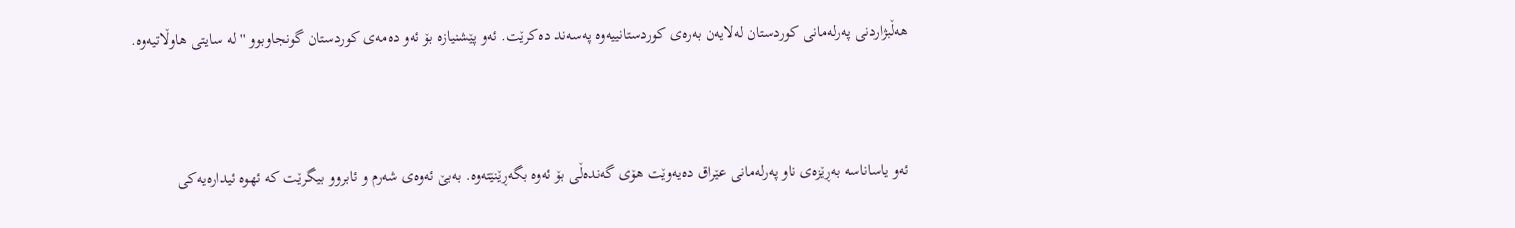هه‌ڵبژاردنی‌ په‌رله‌مانی‌ كوردستان له‌لایه‌ن به‌ره‌ی‌ كوردستانییه‌وه‌ په‌سه‌ند ده‌كرێت. ئه‌و پێشنیازه‌ بۆ ئه‌و ده‌مه‌ی‌ كوردستان گونجاوبوو '' له‌ سایتی هاوڵاتیه‌وه‌.



ئه‌و یاساناسه‌ به‌ڕێزه‌ی ناو په‌رله‌مانی عێراق ده‌یه‌وێت هۆی گه‌نده‌ڵی بۆ ئه‌وه‌ بگه‌ڕێنێته‌وه‌. به‌بێ ئه‌وه‌ی شه‌رم و ئابروو بیگرێت که‌ ئهوه‌ ئیداره‌یه‌کی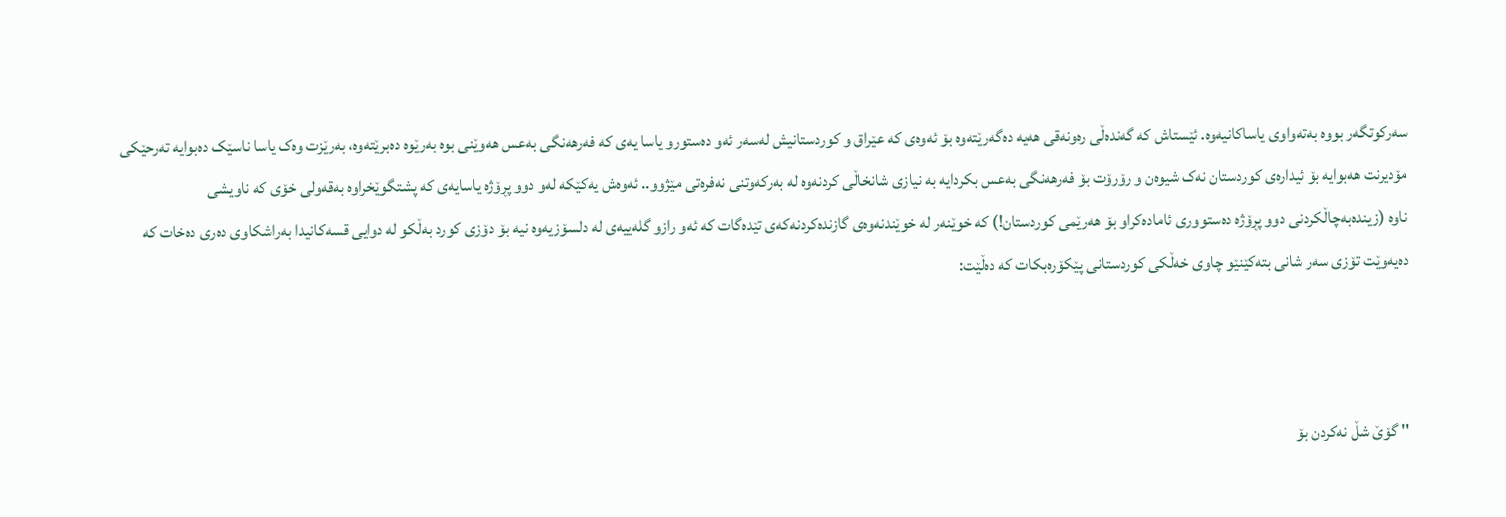سه‌رکوتگه‌ر بووه‌ به‌ته‌واوی یاساکانیه‌وه‌. ئێستاش که‌ گه‌نده‌ڵی ره‌ونه‌قی هه‌یه‌ ده‌گه‌رێته‌وه‌ بۆ ئه‌وه‌ی که‌ عێراق و کوردستانیش له‌سه‌ر ئه‌و ده‌ستورو یاسا یه‌ی که‌ فه‌رهه‌نگی به‌عس هه‌وێنی بوه‌ به‌رێوه‌ ده‌برێته‌وه‌، به‌رێزت وه‌ک یاسا ناسێک ده‌بوایه‌ ته‌رحێکی مۆدیرنت هه‌بوایه بۆ ئیداره‌ی کوردستان نه‌ک شیوه‌ن و رۆرۆت بۆ فه‌رهه‌نگی به‌عس بکردایه‌ به‌ نیازی شانخاڵی کردنه‌وه‌ له‌ به‌رکه‌وتنی نه‌فره‌تی مێژوو.. ئه‌وه‌ش یه‌کێکه‌ له‌و دوو پڕۆژه‌ یاسایه‌ی که‌ پشتگوێخراوه‌ به‌قه‌ولی خۆی که‌ ناویشی ناوه ‌(زینده‌به‌چاڵكردنی‌ دوو پڕۆژه‌ ده‌ستووری‌ ئاماده‌كراو بۆ هه‌رێمی‌ كوردستان!) که‌ خوێنه‌ر له‌ خوێندنه‌وه‌ی گازنده‌کردنه‌که‌ی تێده‌گات که‌ ئه‌و رازو گله‌ییه‌ی له‌ دلسۆزیه‌وه‌ نیه‌ بۆ دۆزی کورد به‌ڵکو له‌ دوایی قسه‌کانیدا به‌راشکاوی ده‌ری ده‌خات که‌ ده‌یه‌وێت تۆزی سه‌ر شانی بته‌کێنێو چاوی خه‌ڵکی کوردستانی پێکۆره‌بکات که‌ ده‌ڵێت:



'' گۆێ‌ شڵ نه‌كردن بۆ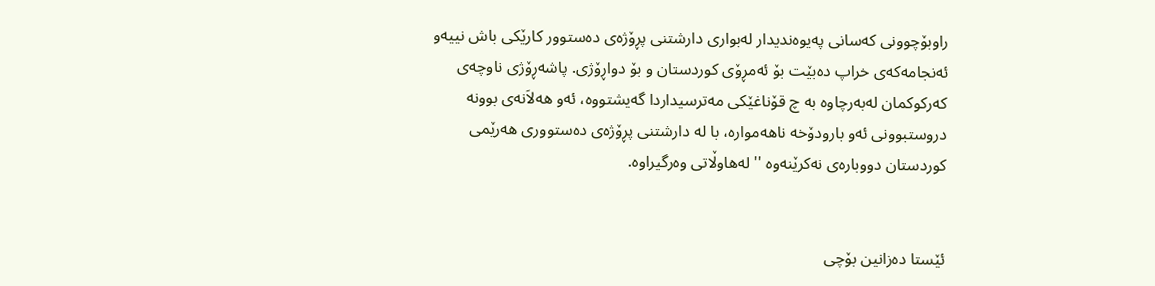راوبۆچوونی‌ كه‌سانی‌ په‌یوه‌ندیدار له‌بواری‌ دارشتنی‌ پڕۆژه‌ی‌ ده‌ستوور كارێكی‌ باش نییه‌و ئه‌نجامه‌كه‌ی‌ خراپ ده‌بێت بۆ ئه‌مڕۆی‌ كوردستان و بۆ دواڕۆژی‌. پاشه‌ڕۆژی‌ ناوچه‌ی‌ كه‌ركوكمان له‌به‌رچاوه‌ به‌ چ قۆناغێكی‌ مه‌ترسیداردا گه‌یشتووه‌، ئه‌و هه‌لاَنه‌ی‌ بوونه‌ دروستبوونی‌ ئه‌و بارودۆخه‌ ناهه‌مواره‌، با له‌ دارشتنی‌ پڕۆژه‌ی‌ ده‌ستووری‌ هه‌رێمی‌ كوردستان دووباره‌ی‌ نه‌كرێنه‌وه‌ '' له‌هاوڵاتی وه‌رگیراوه‌.


ئێستا ده‌زانین بۆچی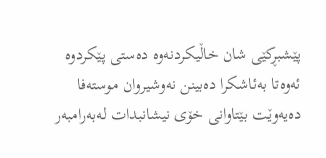پێشبڕکێی شان خاڵیکردنه‌وه ده‌ستی پێکردوه‌ ئه‌وه‌تا به‌ئاشکرا ده‌بینن نه‌وشیروان موسته‌فا ده‌یه‌وێت بێتاوانی خۆی نیشانبدات له‌به‌رامبه‌ر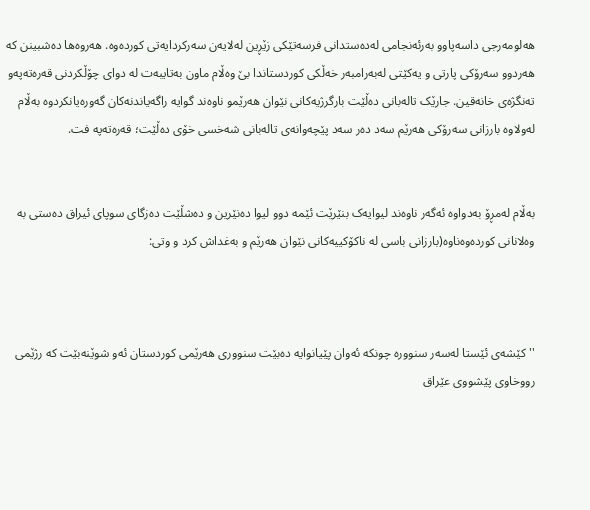هه‌لومه‌رجی داسه‌پاوو به‌رئه‌نجامی له‌ده‌ستدانی فرسه‌تێکی زێڕین له‌لایه‌ن سه‌رکردایه‌تی کورده‌وه‌. هه‌روه‌ها ده‌شبینن که‌ هه‌ردوو سه‌رۆکی پارتی و یه‌کێتی له‌به‌رامبه‌ر خه‌ڵکی کوردستاندا بێ وه‌ڵام ماون به‌تایبه‌ت له‌ دوای چۆڵکردنی قه‌ره‌ته‌په‌و ته‌نگژه‌ی خانه‌قین. جارێک تاله‌بانی ده‌ڵێت بارگرژیه‌کانی نێوان هه‌رێمو ناوه‌ند گوایه‌ راگه‌یاندنه‌کان گه‌وره‌یانکردوه‌ به‌ڵام له‌ولاوه‌ بارزانی سه‌رۆکی هه‌رێم سه‌د ده‌ر سه‌د پێچه‌وانه‌ی تاله‌بانی شه‌خسی خۆی ده‌ڵێت؛ قه‌ره‌ته‌په‌ فت.


به‌ڵام له‌مڕۆ به‌دواوه‌ ئه‌گه‌ر ناوه‌ند لیوایه‌ک بنێرێت ئێمه‌ دوو لیوا ده‌نێرین و ده‌شڵێت ده‌زگای سوپای ئیراق ده‌ستی به‌ وه‌لانانی کورده‌وه‌ناوه(بارزانی باسی له‌ ناكۆكییه‌كانی نێوان هه‌رێم و به‌غداش كرد و وتی:



'' كێشه‌ی ئێستا له‌سه‌ر سنووره‌ چونكه‌ ئه‌وان پێیانوایه‌ ده‌بێت سنووری هه‌رێمی كوردستان ئه‌و شوێنه‌بێت كه‌ رژێمی رووخاوی پێشووی عێراق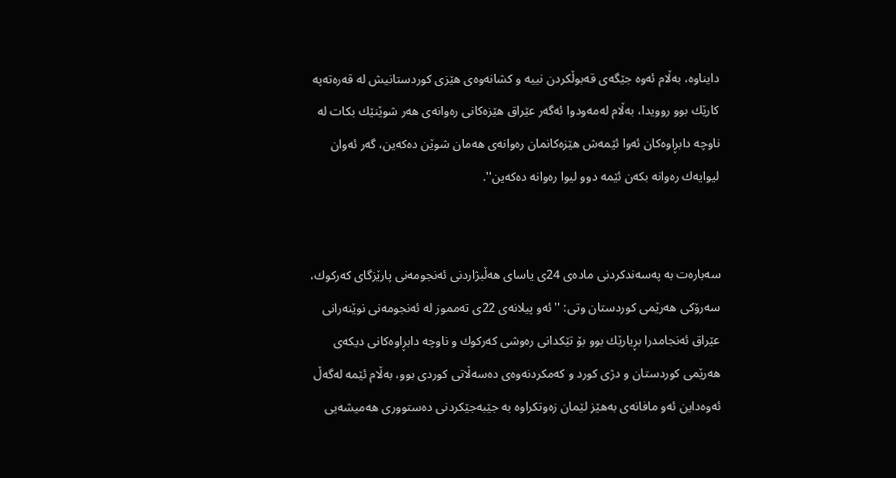دایناوه‌، به‌ڵام ئه‌وه‌ جێگه‌ی قه‌بوڵكردن نییه‌ و كشانه‌وه‌ی هێزی كوردستانیش له‌ قه‌ره‌ته‌په‌ كارێك بوو روویدا، به‌ڵام له‌مه‌ودوا ئه‌گه‌ر عێراق هێزه‌كانی ره‌وانه‌ی هه‌ر شوێنێك بكات له‌ ناوچه‌ دابڕاوه‌كان ئه‌وا ئێمه‌ش هێزه‌كانمان ره‌وانه‌ی هه‌مان شوێن ده‌كه‌ین، گه‌ر ئه‌وان لیوایه‌ك ره‌وانه‌ بكه‌ن ئێمه‌ دوو لیوا ره‌وانه‌ ده‌كه‌ین''.


سه‌باره‌ت به‌ په‌سه‌ندكردنی ماده‌ی 24ی یاسای هه‌ڵبژاردنی ئه‌نجومه‌نی پارێزگای كه‌ركوك، سه‌رۆكی هه‌رێمی‌ كوردستان وتی: '' ئه‌و پیلانه‌ی 22ی ته‌مموز له‌ ئه‌نجومه‌نی نوێنه‌رانی عێراق ئه‌نجامدرا بڕیارێك بوو بۆ تێكدانی ره‌وشی كه‌ركوك و ناوچه‌ دابڕاوه‌كانی دیكه‌ی هه‌رێمی كوردستان و دژی كورد و كه‌مكردنه‌وه‌ی ده‌سه‌ڵاتی كوردی بوو، به‌ڵام ئێمه‌ له‌گه‌ڵ ئه‌وه‌داین ئه‌و مافانه‌ی به‌هێز لێمان زه‌وتكراوه‌ به‌ جێبه‌جێكردنی ده‌ستووری هه‌میشه‌یی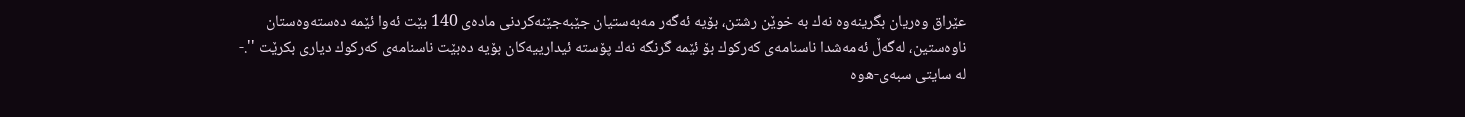عێراق وه‌ریان بگرینه‌وه‌ نه‌ك به‌ خوێن رشتن، بۆیه‌ ئه‌گه‌ر مه‌به‌ستیان جێبه‌جێنه‌كردنی ماده‌ی 140 بێت ئه‌وا ئێمه‌ ده‌سته‌وه‌ستان ناوه‌ستین، له‌گه‌ڵ ئه‌مه‌شدا ناسنامه‌ی كه‌ركوك بۆ ئێمه‌ گرنگه‌ نه‌ك پۆسته‌ ئیدارییه‌كان بۆیه‌ ده‌بێت ناسنامه‌ی كه‌ركوك دیاری بكرێت ''.- له‌ سایتی سبه‌ی-ه‌وه‌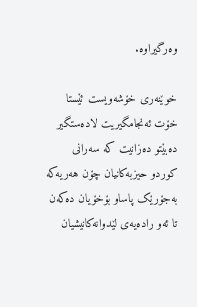وه‌رگیراوه‌.

خوێنه‌ری خۆشه‌ویست ئێستا خۆت ئه‌نجامگیریت لاده‌ستگیر ده‌بێتو ده‌زانیت که‌ سه‌رانی کوردو حیزبه‌کانیان چۆن هه‌ریه‌که‌ به‌جۆرێک پاساو بۆخۆیان ده‌که‌ن تا ئه‌و راده‌یه‌ی لێدوانه‌کانیشیان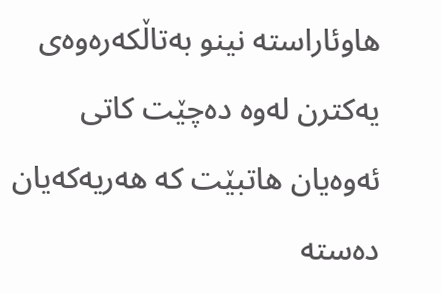هاوئاراسته‌ نینو به‌تاڵکه‌ره‌وه‌ی یه‌کترن له‌وه‌ ده‌چێت کاتی ئه‌وه‌یان هاتبێت که‌ هه‌ریه‌که‌یان ده‌سته‌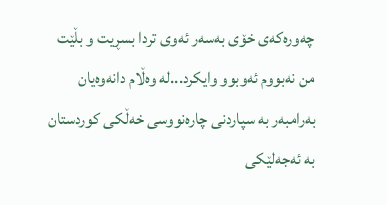چه‌وره‌که‌ی خۆی به‌سه‌ر ئه‌وی تردا بسڕیت و بڵێت من نه‌بووم ئه‌وبوو وایکرد...له‌ وه‌ڵام دانه‌وه‌یان به‌رامبه‌ر به‌ سپاردنی چاره‌نووسی خه‌ڵکی کوردستان به‌ ئه‌جه‌لێکی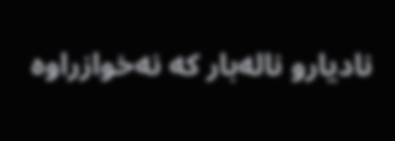نادیارو ناله‌بار که‌ نه‌خوازراوه‌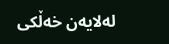له‌لایه‌ن خه‌ڵکی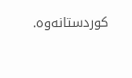کوردستانه‌وه‌.